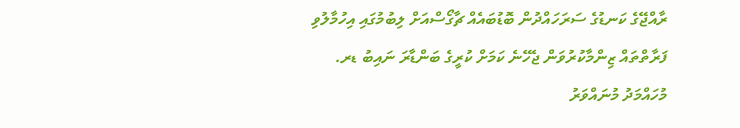ރާއްޖޭގެ ކަނޑުގެ ސަރަހައްދުން ބޮޑުބައެއް ޗާގޯސްއަށް ލިބުމުގައި އިހުމާލުވި ފަރާތްތައް ޒިންމާކުރުވަން ޖެހޭނެ ކަމަށް ކުރީގެ ބަންޑާރަ ނައިބު ޑރ. މުހައްމަދު މުނައްވަރު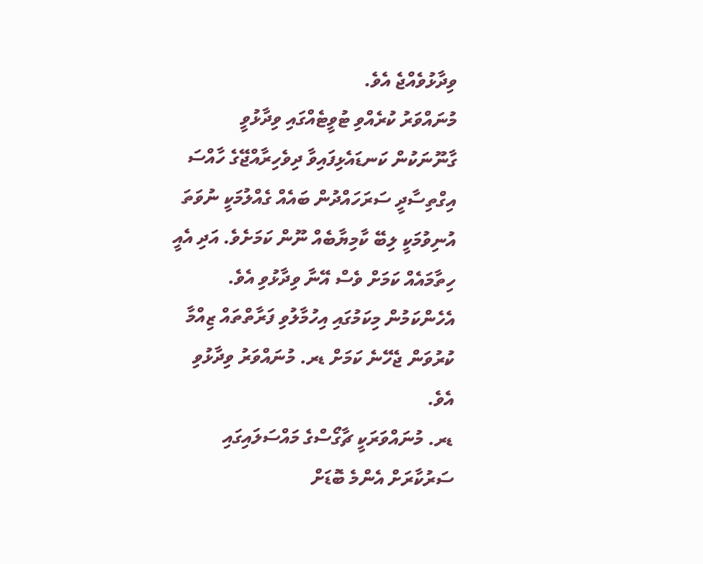ވިދާޅުވެއްޖެ އެވެ.
މުނައްވަރު ކުރެއްވި ޓުވީޓެއްގައި ވިދާޅުވީ ގާނޫނަކުން ކަނޑައެޅިފައިވާ ދިވެހިރާއްޖޭގެ ހާއްސަ އިގްތިސާދީ ސަރަހައްދުން ބައެއް ގެއްލުމަކީ ނުވަތަ އުނިވުމަކީ ލިބޭ ކާމިޔާބެއް ނޫން ކަމަށެވެ. އަދި އެއީ ހިތާމައެއް ކަމަށް ވެސް އޭނާ ވިދާޅުވި އެވެ. އެހެންކަމުން މިކަމުގައި އިހުމާލުވި ފަރާތްތައް ޒިއްމާ ކުރުވަން ޖެހޭނެ ކަމަށް ޑރ. މުނައްވަރު ވިދާޅުވި އެވެ.
ޑރ. މުނައްވަރަކީ ޗާގޯސްގެ މައްސަލައިގައި ސަރުކާރަށް އެންމެ ބޮޑަށް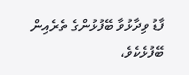ފާޑު ވިދާޅުވާ ބޭފުޅުންގެ ތެރެއިން ބޭފުޅެކެވެ،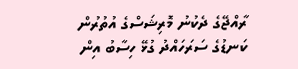ރާއްޖޭގެ ދެކުނު މޮރިޝަސްގެ އުތުރުން ކަނޑުގެ ސަރަހައްދު ގުޅޭ ހިސާބު އިން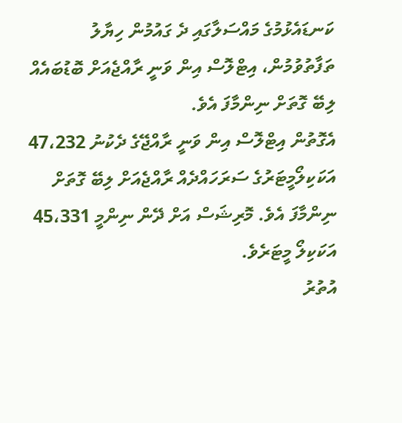ކަނޑައެޅުމުގެ މައްސަލާގައި ދެ ގައުމުން ހިޔާލު ތަފާތުވުމުން، އިޓްލޮސް އިން ވަނީ ރާއްޖެއަށް ބޮޑުބައެއް ލިބޭ ގޮތަށް ނިންމާފަ އެވެ.
އެގޮތުން އިޓްލޮސް އިން ވަނީ ރާއްޖޭގެ ދެކުނު 47،232 އަކަކިލޯމީޓަރުގެ ސަރަހައްދެއް ރާއްޖެއަށް ލިބޭ ގޮތަށް ނިންމާފަ އެވެ. މޮރިޝަސް އަށް ދޭން ނިންމީ 45،331 އަކަކިލޯ މީޓަރެވެ.
އުތުރު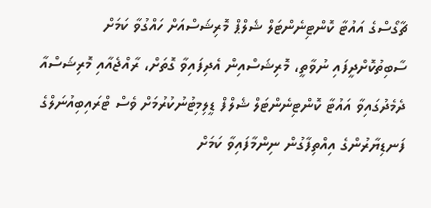ޗާގޯސްގެ އައުޓާ ކޮންޓިނެންޓަލް ޝެލްޕް މޮރިޝަސްއަށް ހައްގުވާ ކަމަށް ސާބިތުކޮށްދީފައި ނުވާތީ، މޮރިޝަސްއިން އެދިފައިވާ ގޮތަށް، ރާއްޖެއާއި މޮރިޝަސްއާ ދެމެދުގައިވާ އައުޓާ ކޮންޓިނެންޓަލް ޝެލްފް ޑީލިމިޓުނުކުރުމަށް ވެސް ޓްރައިބިއުނަލްގެ ފަނޑިޔާރުންގެ އިއްތިފާގުން ނިންމާފައިވާ ކަމަށް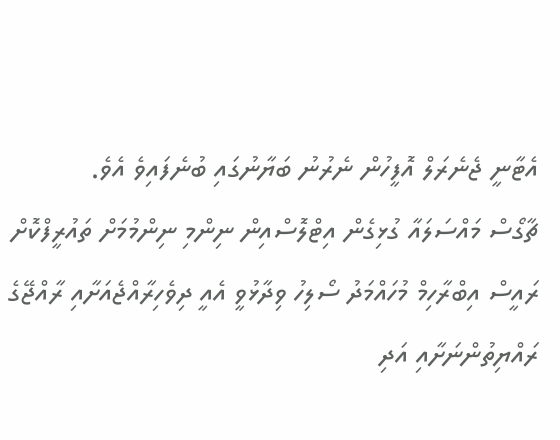އެޓާނީ ޖެނެރަލް އޮފީހުން ނެރުނު ބަޔާނުގައި ބުނެފައިވެ އެވެ.
ޗާގޯސް މައްސަލައާ ގުޅިގެން އިޓްލޮސްއިން ނިންމި ނިންމުމަށް ތައުރީފްކޮށް ރައީސް އިބްރާހިމް މުހައްމަދު ސޯލިހު ވިދާޅުވީ އެއީ ދިވެހިރާއްޖެއަށާއި ރާއްޖޭގެ ރައްޔިތުންނަށާއި އަދި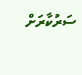ސަރުކާރަށް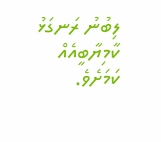ލިބުނު ރަނގަޅު ކާމިޔާބީއެއް ކަމަށެވެ.